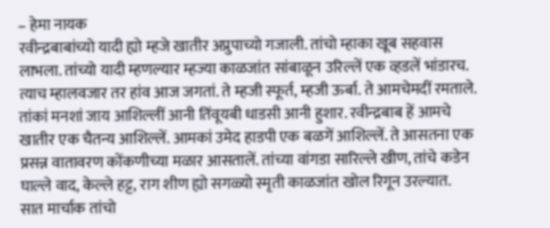– हेमा नायक
रवीन्द्रबाबांच्यो यादी ह्यो म्हजे खातीर अप्रुपाच्यो गजाली. तांचो म्हाका खूब सहवास लाभला. तांच्यो यादी म्हणल्यार म्हज्या काळजांत सांबाळून उरिल्लें एक व्हडलें भांडारच. त्याच म्हालवजार तर हांव आज जगतां. ते म्हजी स्फूर्त, म्हजी ऊर्बा. ते आमचेमदीं रमताले. तांकां मनशां जाय आशिल्लीं आनी तिंवूयबी धाडसी आनी हुशार. रवीन्द्रबाब हें आमचे खातीर एक चैतन्य आशिल्लें. आमकां उमेद हाडपी एक बळगें आशिल्लें. ते आसतना एक प्रसन्न वातावरण कोंकणीच्या मळार आसतालें. तांच्या वांगडा सारिल्ले खीण, तांचे कडेन घाल्ले वाद, केल्ले हट्ट, राग शीण ह्यो सगळ्यो स्मृती काळजांत खोल रिगून उरल्यात.
सात मार्चाक तांचो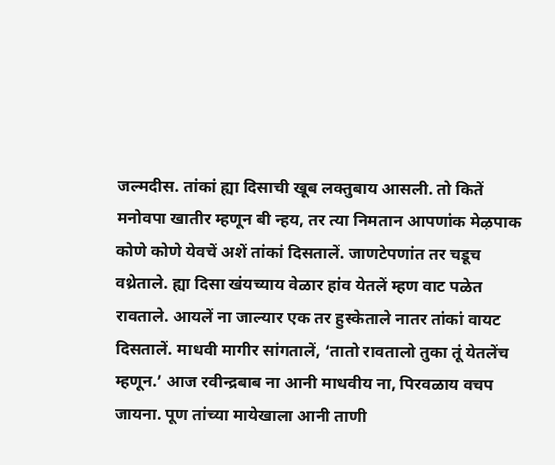जल्मदीस. तांकां ह्या दिसाची खूब लक्तुबाय आसली. तो कितें मनोवपा खातीर म्हणून बी न्हय, तर त्या निमतान आपणांक मेऴपाक कोणे कोणे येवचें अशें तांकां दिसतालें. जाणटेपणांत तर चडूच वथ्रेताले. ह्या दिसा खंयच्याय वेळार हांव येतलें म्हण वाट पळेत रावताले. आयलें ना जाल्यार एक तर हुस्केताले नातर तांकां वायट दिसतालें. माधवी मागीर सांगतालें, ‘तातो रावतालो तुका तूं येतलेंच म्हणून.’ आज रवीन्द्रबाब ना आनी माधवीय ना, पिरवळाय वचप जायना. पूण तांच्या मायेखाला आनी ताणी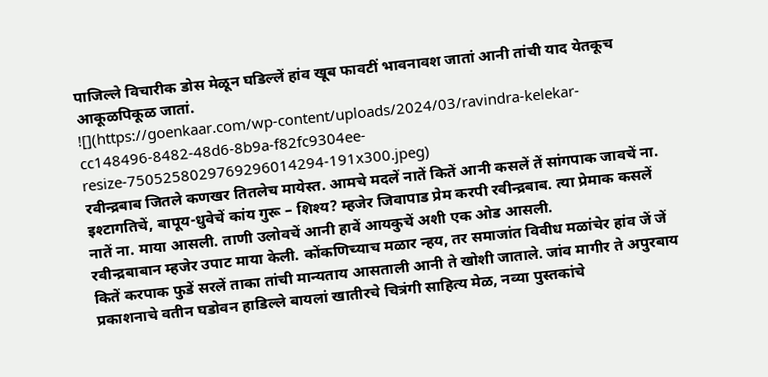पाजिल्ले विचारीक डोस मेळून घडिल्लें हांव खूब फावटीं भावनावश जातां आनी तांची याद येतकूच आकूळपिकूळ जातां.
![](https://goenkaar.com/wp-content/uploads/2024/03/ravindra-kelekar-cc148496-8482-48d6-8b9a-f82fc9304ee-resize-7505258029769296014294-191x300.jpeg)
रवीन्द्रबाब जितले कणखर तितलेच मायेस्त. आमचे मदलें नातें कितें आनी कसलें तें सांगपाक जावचें ना. इश्टागतिचें, बापूय-धुवेचें कांय गुरू – शिश्य? म्हजेर जिवापाड प्रेम करपी रवीन्द्रबाब. त्या प्रेमाक कसलें नातें ना. माया आसली. ताणी उलोवचें आनी हावें आयकुचें अशी एक ओड आसली.
रवीन्द्रबाबान म्हजेर उपाट माया केली. कोंकणिच्याच मळार न्हय, तर समाजांत विवीध मळांचेर हांव जें जें कितें करपाक फुडें सरलें ताका तांची मान्यताय आसताली आनी ते खोशी जाताले. जांव मागीर ते अपुरबाय प्रकाशनाचे वतीन घडोवन हाडिल्ले बायलां खातीरचे चित्रंगी साहित्य मेळ, नव्या पुस्तकांचे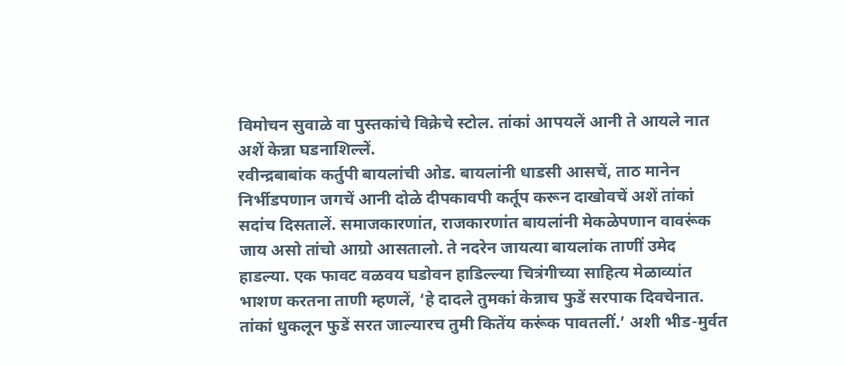विमोचन सुवाळे वा पुस्तकांचे विक्रेचे स्टोल. तांकां आपयलें आनी ते आयले नात अशें केन्ना घडनाशिल्लें.
रवीन्द्रबाबांक कर्तुपी बायलांची ओड. बायलांनी धाडसी आसचें, ताठ मानेन निर्भीडपणान जगचें आनी दोळे दीपकावपी कर्तूप करून दाखोवचें अशें तांकां सदांच दिसतालें. समाजकारणांत, राजकारणांत बायलांनी मेकळेपणान वावरूंक जाय असो तांचो आग्रो आसतालो. ते नदरेन जायत्या बायलांक ताणीं उमेद हाडल्या. एक फावट वळवय घडोवन हाडिल्ल्या चित्रंगीच्या साहित्य मेळाव्यांत भाशण करतना ताणी म्हणलें, ‘हे दादले तुमकां केन्नाच फुडें सरपाक दिवचेनात. तांकां धुकलून फुडें सरत जाल्यारच तुमी कितेंय करूंक पावतलीं.’ अशी भीड-मुर्वत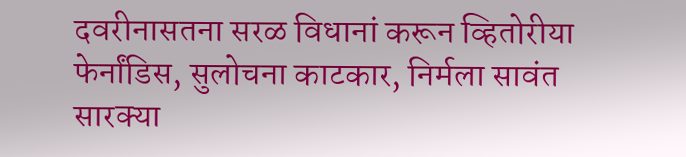दवरीनासतना सरळ विधानां करून व्हितोरीया फेर्नांडिस, सुलोचना काटकार, निर्मला सावंत सारक्या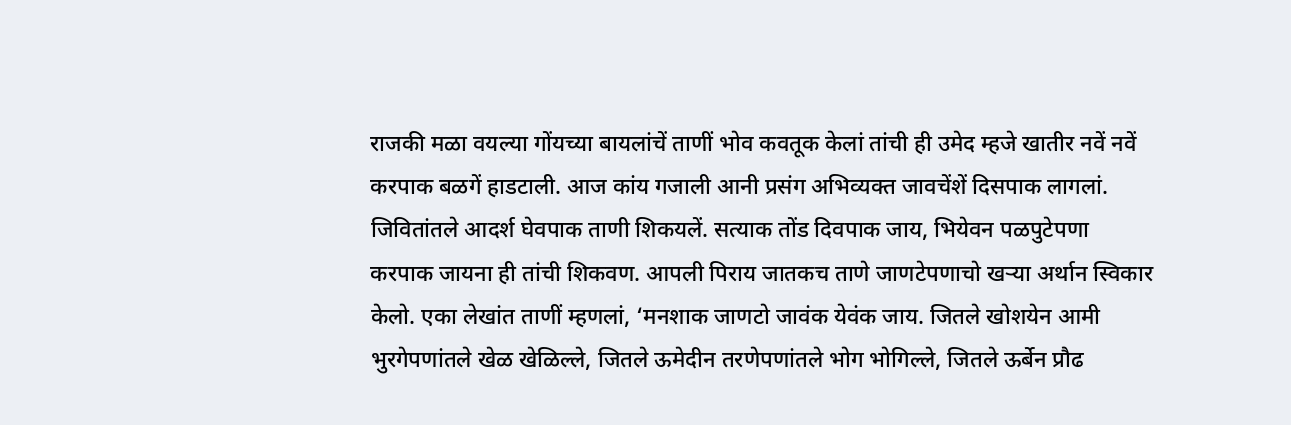राजकी मळा वयल्या गोंयच्या बायलांचें ताणीं भोव कवतूक केलां तांची ही उमेद म्हजे खातीर नवें नवें करपाक बळगें हाडटाली. आज कांय गजाली आनी प्रसंग अभिव्यक्त जावचेंशें दिसपाक लागलां.
जिवितांतले आदर्श घेवपाक ताणी शिकयलें. सत्याक तोंड दिवपाक जाय, भियेवन पळपुटेपणा करपाक जायना ही तांची शिकवण. आपली पिराय जातकच ताणे जाणटेपणाचो खऱ्या अर्थान स्विकार केलो. एका लेखांत ताणीं म्हणलां, ‘मनशाक जाणटो जावंक येवंक जाय. जितले खोशयेन आमी भुरगेपणांतले खेळ खेळिल्ले, जितले ऊमेदीन तरणेपणांतले भोग भोगिल्ले, जितले ऊर्बेन प्रौढ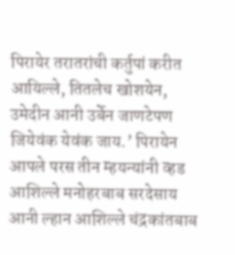पिरायेर तरातरांची कर्तुपां करीत आयिल्ले, तितलेच खोशयेन, उमेदीन आनी उर्बेन जाणटेपण जियेवंक येवंक जाय.’ पिरायेन आपले परस तीन म्हयन्यांनी व्हड आशिल्ले मनोहरबाब सरदेसाय आनी ल्हान आशिल्ले चंद्रकांतबाब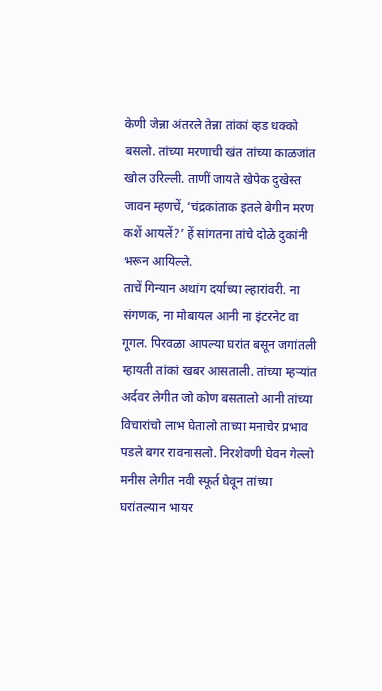केणी जेन्ना अंतरले तेन्ना तांकां व्हड धक्को बसलो. तांच्या मरणाची खंत तांच्या काळजांत खोल उरिल्ली. ताणीं जायते खेपेक दुखेस्त जावन म्हणचें, ‘चंद्रकांताक इतले बेगीन मरण कशें आयलें?’ हें सांगतना तांचे दोळे दुकांनी भरून आयिल्ले.
ताचें गिन्यान अथांग दर्याच्या ल्हारांवरी. ना संगणक, ना मोबायल आनी ना इंटरनेट वा गूगल. पिरवळा आपल्या घरांत बसून जगांतली म्हायती तांकां खबर आसताली. तांच्या म्हऱ्यांत अर्दवर लेगीत जो कोण बसतालो आनी तांच्या विचारांचो लाभ घेतालो ताच्या मनाचेर प्रभाव पडले बगर रावनासलो. निरशेवणी घेवन गेल्लो मनीस लेगीत नवी स्फूर्त घेवून तांच्या घरांतल्यान भायर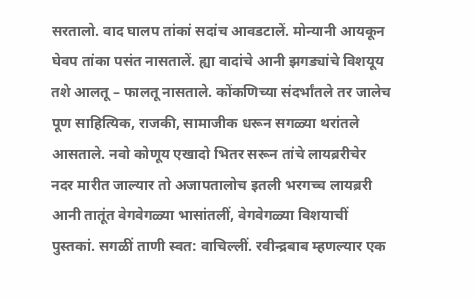सरतालो. वाद घालप तांकां सदांच आवडटालें. मोन्यानी आयकून घेवप तांका पसंत नासतालें. ह्या वादांचे आनी झगड्यांचे विशयूय तशे आलतू – फालतू नासताले. कोंकणिच्या संदर्भांतले तर जालेच पूण साहित्यिक, राजकी, सामाजीक धरून सगळ्या थरांतले आसताले. नवो कोणूय एखादो भितर सरून तांचे लायब्ररीचेर नदर मारीत जाल्यार तो अजापतालोच इतली भरगच्च लायब्ररी आनी तातूंत वेगवेगळ्या भासांतलीं, वेगवेगळ्या विशयाचीं पुस्तकां. सगळीं ताणी स्वत: वाचिल्लीं. रवीन्द्रबाब म्हणल्यार एक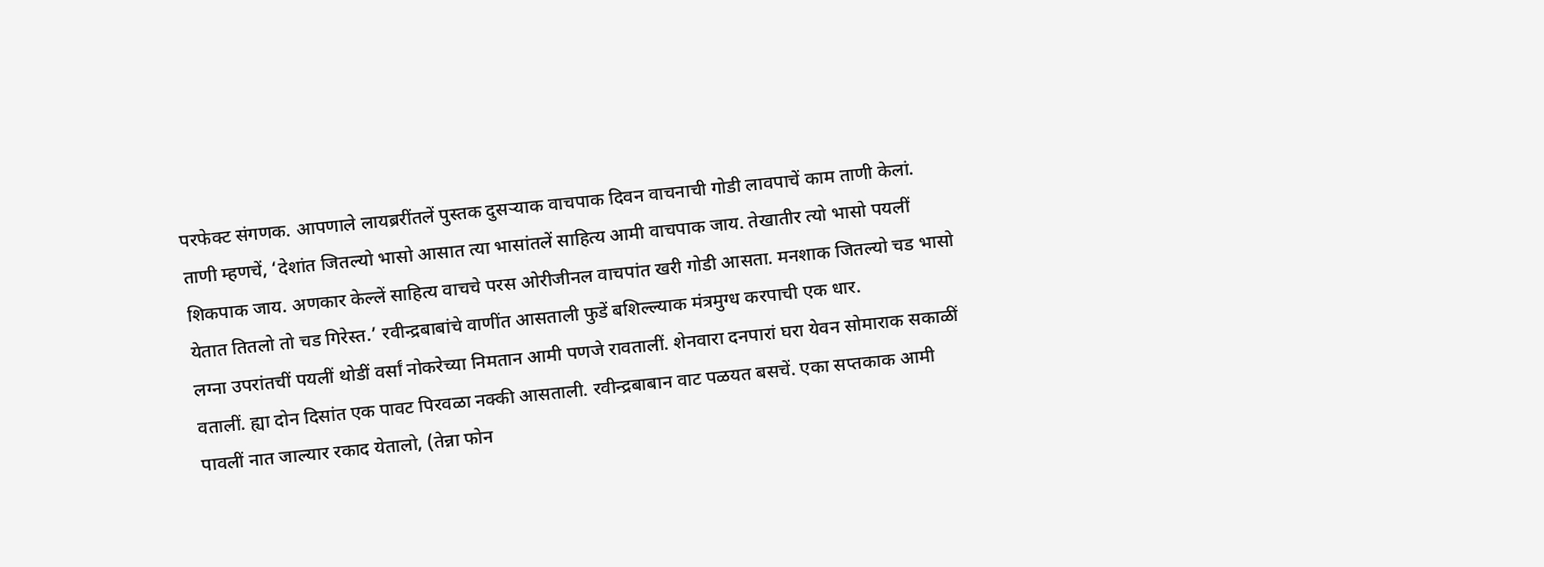परफेक्ट संगणक. आपणाले लायब्ररींतलें पुस्तक दुसऱ्याक वाचपाक दिवन वाचनाची गोडी लावपाचें काम ताणी केलां.
ताणी म्हणचें, ‘देशांत जितल्यो भासो आसात त्या भासांतलें साहित्य आमी वाचपाक जाय. तेखातीर त्यो भासो पयलीं शिकपाक जाय. अणकार केल्लें साहित्य वाचचे परस ओरीजीनल वाचपांत खरी गोडी आसता. मनशाक जितल्यो चड भासो येतात तितलो तो चड गिरेस्त.’ रवीन्द्रबाबांचे वाणींत आसताली फुडें बशिल्ल्याक मंत्रमुग्ध करपाची एक धार.
लग्ना उपरांतचीं पयलीं थोडीं वर्सां नोकरेच्या निमतान आमी पणजे रावतालीं. शेनवारा दनपारां घरा येवन सोमाराक सकाळीं वतालीं. ह्या दोन दिसांत एक पावट पिरवळा नक्की आसताली. रवीन्द्रबाबान वाट पळयत बसचें. एका सप्तकाक आमी पावलीं नात जाल्यार रकाद येतालो, (तेन्ना फोन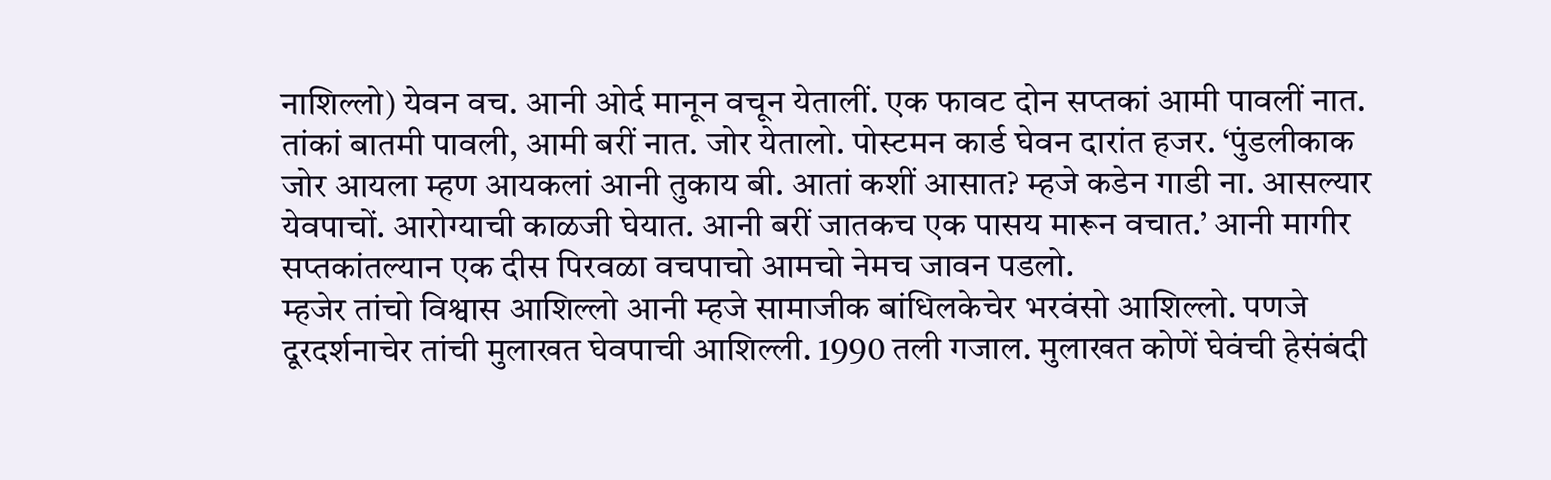नाशिल्लो) येवन वच. आनी ओर्द मानून वचून येतालीं. एक फावट दोन सप्तकां आमी पावलीं नात. तांकां बातमी पावली, आमी बरीं नात. जोर येतालो. पोस्टमन कार्ड घेवन दारांत हजर. ‘पुंडलीकाक जोर आयला म्हण आयकलां आनी तुकाय बी. आतां कशीं आसात? म्हजे कडेन गाडी ना. आसल्यार येवपाचों. आरोग्याची काळजी घेयात. आनी बरीं जातकच एक पासय मारून वचात.’ आनी मागीर सप्तकांतल्यान एक दीस पिरवळा वचपाचो आमचो नेमच जावन पडलो.
म्हजेर तांचो विश्वास आशिल्लो आनी म्हजे सामाजीक बांधिलकेचेर भरवंसो आशिल्लो. पणजे दूरदर्शनाचेर तांची मुलाखत घेवपाची आशिल्ली. 1990 तली गजाल. मुलाखत कोणें घेवंची हेसंबंदी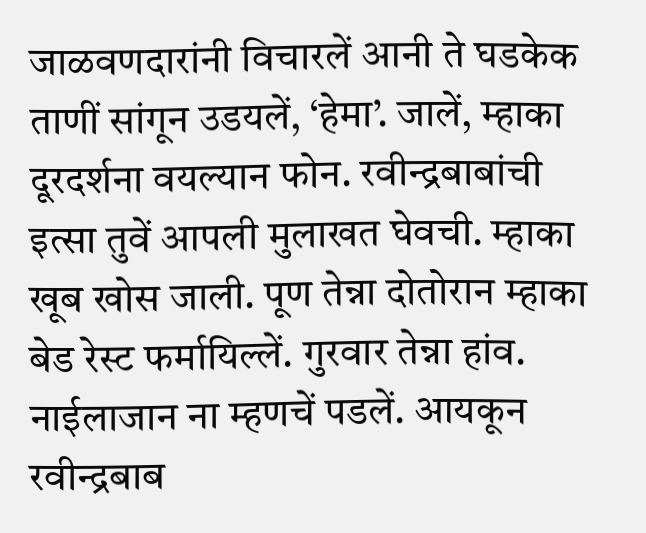जाळवणदारांनी विचारलें आनी ते घडकेक ताणीं सांगून उडयलें, ‘हेमा’. जालें, म्हाका दूरदर्शना वयल्यान फोन. रवीन्द्रबाबांची इत्सा तुवें आपली मुलाखत घेवची. म्हाका खूब खोस जाली. पूण तेन्ना दोतोरान म्हाका बेड रेस्ट फर्मायिल्लें. गुरवार तेन्ना हांव. नाईलाजान ना म्हणचें पडलें. आयकून रवीन्द्रबाब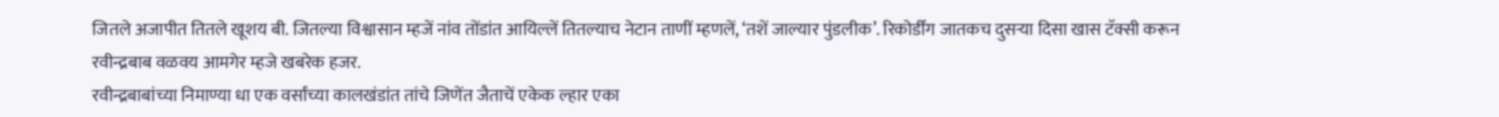जितले अजापीत तितले खूशय बी. जितल्या विश्वासान म्हजें नांव तोंडांत आयिल्लें तितल्याच नेटान ताणीं म्हणलें, ‘तशें जाल्यार पुंडलीक’. रिकोर्डींग जातकच दुसऱ्या दिसा खास टॅक्सी करून रवीन्द्रबाब वळवय आमगेर म्हजे खबरेक हजर.
रवीन्द्रबाबांच्या निमाण्या धा एक वर्सांच्या कालखंडांत तांचे जिणेंत जैताचें एकेक ल्हार एका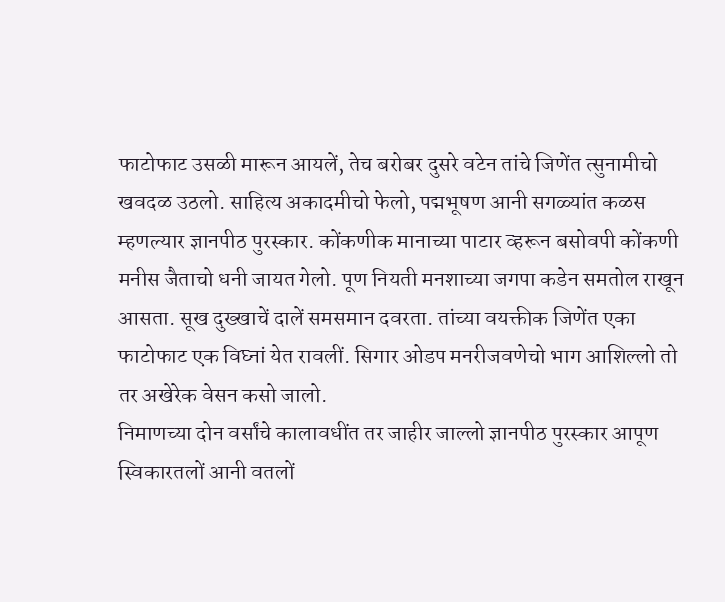फाटोफाट उसळी मारून आयलें, तेच बरोबर दुसरे वटेन तांचे जिणेंत त्सुनामीचो खवदळ उठलो. साहित्य अकादमीचो फेलो, पद्मभूषण आनी सगळ्यांत कळस म्हणल्यार ज्ञानपीठ पुरस्कार. कोंकणीक मानाच्या पाटार व्हरून बसोवपी कोंकणी मनीस जैताचो धनी जायत गेलो. पूण नियती मनशाच्या जगपा कडेन समतोल राखून आसता. सूख दुख्खाचें दालें समसमान दवरता. तांच्या वयक्तीक जिणेंत एका फाटोफाट एक विघ्नां येत रावलीं. सिगार ओडप मनरीजवणेचो भाग आशिल्लो तो तर अखेरेक वेसन कसो जालो.
निमाणच्या दोन वर्सांचे कालावधींत तर जाहीर जाल्लो ज्ञानपीठ पुरस्कार आपूण स्विकारतलों आनी वतलों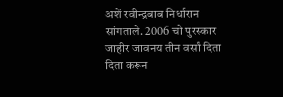अशें रवीन्द्रबाब निर्धारान सांगताले. 2006 चो पुरस्कार जाहीर जावनय तीन वर्सां दिता दिता करून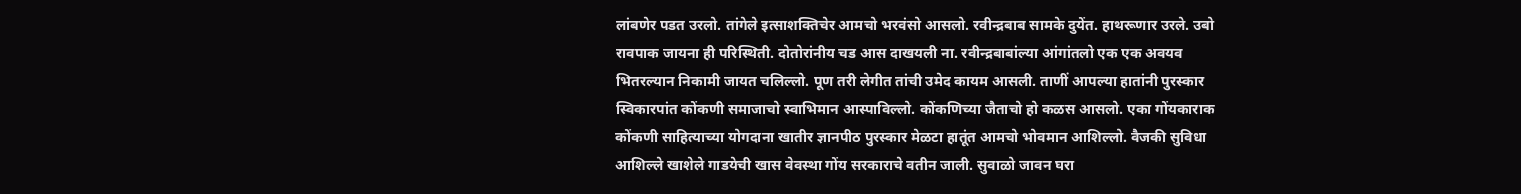लांबणेर पडत उरलो. तांगेले इत्साशक्तिचेर आमचो भरवंसो आसलो. रवीन्द्रबाब सामके दुयेंत. हाथरूणार उरले. उबो रावपाक जायना ही परिस्थिती. दोतोरांनीय चड आस दाखयली ना. रवीन्द्रबाबांल्या आंगांतलो एक एक अवयव भितरल्यान निकामी जायत चलिल्लो. पूण तरी लेगीत तांची उमेद कायम आसली. ताणीं आपल्या हातांनी पुरस्कार स्विकारपांत कोंकणी समाजाचो स्वाभिमान आस्पाविल्लो. कोंकणिच्या जैताचो हो कळस आसलो. एका गोंयकाराक कोंकणी साहित्याच्या योगदाना खातीर ज्ञानपीठ पुरस्कार मेळटा हातूंत आमचो भोवमान आशिल्लो. वैजकी सुविधा आशिल्ले खाशेले गाडयेची खास वेवस्था गोंय सरकाराचे वतीन जाली. सुवाळो जावन घरा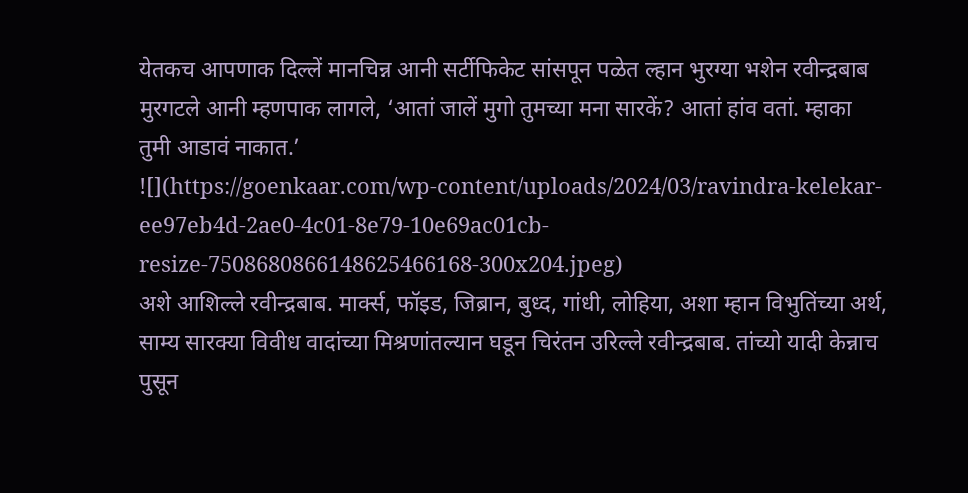येतकच आपणाक दिल्लें मानचिन्न आनी सर्टीफिकेट सांसपून पळेत ल्हान भुरग्या भशेन रवीन्द्रबाब मुरगटले आनी म्हणपाक लागले, ‘आतां जालें मुगो तुमच्या मना सारकें? आतां हांव वतां. म्हाका तुमी आडावं नाकात.’
![](https://goenkaar.com/wp-content/uploads/2024/03/ravindra-kelekar-ee97eb4d-2ae0-4c01-8e79-10e69ac01cb-resize-7508680866148625466168-300x204.jpeg)
अशे आशिल्ले रवीन्द्रबाब. मार्क्स, फॉइड, जिब्रान, बुध्द, गांधी, लोहिया, अशा म्हान विभुतिंच्या अर्थ, साम्य सारक्या विवीध वादांच्या मिश्रणांतल्यान घडून चिरंतन उरिल्ले रवीन्द्रबाब. तांच्यो यादी केन्नाच पुसून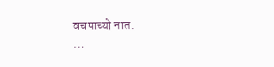वचपाच्यो नात.
…